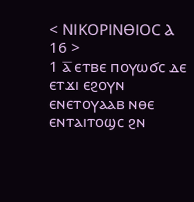< ⲚⲒⲔⲞⲢⲒⲚⲐⲒⲞⲤ Ⲁ 16 >
1 ⲁ̅ ⲉⲧⲃⲉ ⲡⲟⲩⲱϭⲥ ⲇⲉ ⲉⲧϫⲓ ⲉϩⲟⲩⲛ ⲉⲛⲉⲧⲟⲩⲁⲁⲃ ⲛⲑⲉ ⲉⲛⲧⲁⲓⲧⲟϣⲥ ϩⲛ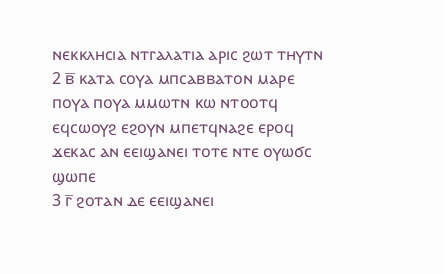ⲛⲉⲕⲕⲗⲏⲥⲓⲁ ⲛⲧⲅⲁⲗⲁⲧⲓⲁ ⲁⲣⲓⲥ ϩⲱⲧ ⲧⲏⲩⲧⲛ
2 ⲃ̅ ⲕⲁⲧⲁ ⲥⲟⲩⲁ ⲙⲡⲥⲁⲃⲃⲁⲧⲟⲛ ⲙⲁⲣⲉ ⲡⲟⲩⲁ ⲡⲟⲩⲁ ⲙⲙⲱⲧⲛ ⲕⲱ ⲛⲧⲟⲟⲧϥ ⲉϥⲥⲱⲟⲩϩ ⲉϩⲟⲩⲛ ⲙⲡⲉⲧϥⲛⲁϩⲉ ⲉⲣⲟϥ ϫⲉⲕⲁⲥ ⲁⲛ ⲉⲉⲓϣⲁⲛⲉⲓ ⲧⲟⲧⲉ ⲛⲧⲉ ⲟⲩⲱϭⲥ ϣⲱⲡⲉ
3 ⲅ̅ ϩⲟⲧⲁⲛ ⲇⲉ ⲉⲉⲓϣⲁⲛⲉⲓ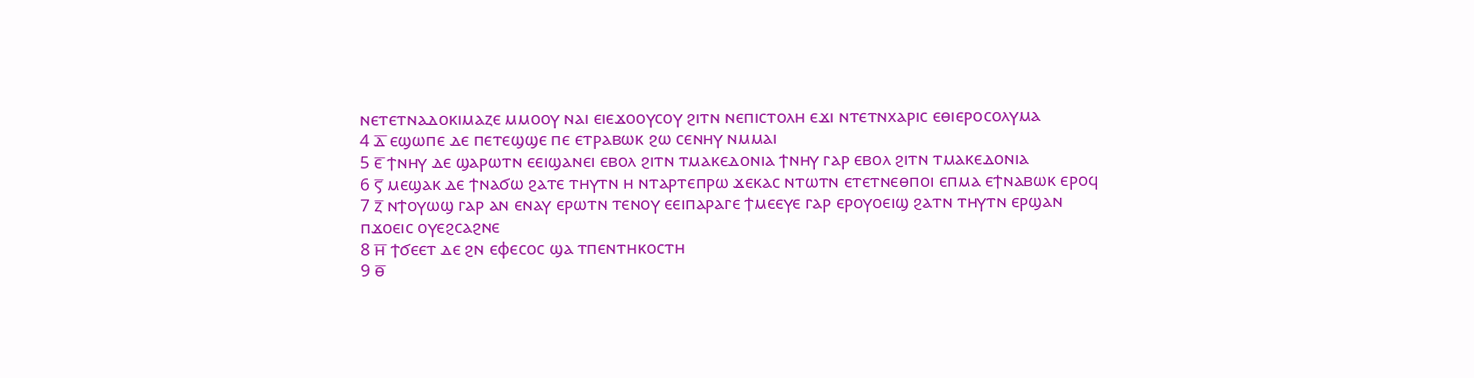ⲛⲉⲧⲉⲧⲛⲁⲇⲟⲕⲓⲙⲁⲍⲉ ⲙⲙⲟⲟⲩ ⲛⲁⲓ ⲉⲓⲉϫⲟⲟⲩⲥⲟⲩ ϩⲓⲧⲛ ⲛⲉⲡⲓⲥⲧⲟⲗⲏ ⲉϫⲓ ⲛⲧⲉⲧⲛⲭⲁⲣⲓⲥ ⲉⲑⲓⲉⲣⲟⲥⲟⲗⲩⲙⲁ
4 ⲇ̅ ⲉϣⲱⲡⲉ ⲇⲉ ⲡⲉⲧⲉϣϣⲉ ⲡⲉ ⲉⲧⲣⲁⲃⲱⲕ ϩⲱ ⲥⲉⲛⲏⲩ ⲛⲙⲙⲁⲓ
5 ⲉ̅ ϯⲛⲏⲩ ⲇⲉ ϣⲁⲣⲱⲧⲛ ⲉⲉⲓϣⲁⲛⲉⲓ ⲉⲃⲟⲗ ϩⲓⲧⲛ ⲧⲙⲁⲕⲉⲇⲟⲛⲓⲁ ϯⲛⲏⲩ ⲅⲁⲣ ⲉⲃⲟⲗ ϩⲓⲧⲛ ⲧⲙⲁⲕⲉⲇⲟⲛⲓⲁ
6 ⲋ̅ ⲙⲉϣⲁⲕ ⲇⲉ ϯⲛⲁϭⲱ ϩⲁⲧⲉ ⲧⲏⲩⲧⲛ ⲏ ⲛⲧⲁⲣⲧⲉⲡⲣⲱ ϫⲉⲕⲁⲥ ⲛⲧⲱⲧⲛ ⲉⲧⲉⲧⲛⲉⲑⲡⲟⲓ ⲉⲡⲙⲁ ⲉϯⲛⲁⲃⲱⲕ ⲉⲣⲟϥ
7 ⲍ̅ ⲛϯⲟⲩⲱϣ ⲅⲁⲣ ⲁⲛ ⲉⲛⲁⲩ ⲉⲣⲱⲧⲛ ⲧⲉⲛⲟⲩ ⲉⲉⲓⲡⲁⲣⲁⲅⲉ ϯⲙⲉⲉⲩⲉ ⲅⲁⲣ ⲉⲣⲟⲩⲟⲉⲓϣ ϩⲁⲧⲛ ⲧⲏⲩⲧⲛ ⲉⲣϣⲁⲛ ⲡϫⲟⲉⲓⲥ ⲟⲩⲉϩⲥⲁϩⲛⲉ
8 ⲏ̅ ϯϭⲉⲉⲧ ⲇⲉ ϩⲛ ⲉⲫⲉⲥⲟⲥ ϣⲁ ⲧⲡⲉⲛⲧⲏⲕⲟⲥⲧⲏ
9 ⲑ̅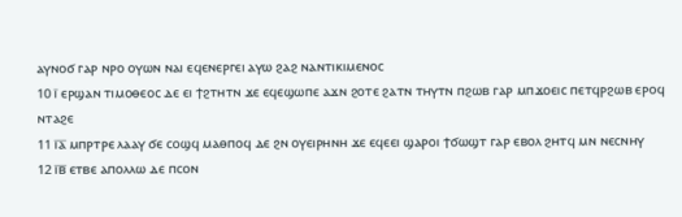ⲁⲩⲛⲟϭ ⲅⲁⲣ ⲛⲣⲟ ⲟⲩⲱⲛ ⲛⲁⲓ ⲉϥⲉⲛⲉⲣⲅⲉⲓ ⲁⲩⲱ ϩⲁϩ ⲛⲁⲛⲧⲓⲕⲓⲙⲉⲛⲟⲥ
10 ⲓ̅ ⲉⲣϣⲁⲛ ⲧⲓⲙⲟⲑⲉⲟⲥ ⲇⲉ ⲉⲓ ϯϩⲧⲏⲧⲛ ϫⲉ ⲉϥⲉϣⲱⲡⲉ ⲁϫⲛ ϩⲟⲧⲉ ϩⲁⲧⲛ ⲧⲏⲩⲧⲛ ⲡϩⲱⲃ ⲅⲁⲣ ⲙⲡϫⲟⲉⲓⲥ ⲡⲉⲧϥⲣϩⲱⲃ ⲉⲣⲟϥ ⲛⲧⲁϩⲉ
11 ⲓ̅ⲁ̅ ⲙⲡⲣⲧⲣⲉ ⲗⲁⲁⲩ ϭⲉ ⲥⲟϣϥ ⲙⲁⲑⲡⲟϥ ⲇⲉ ϩⲛ ⲟⲩⲉⲓⲣⲏⲛⲏ ϫⲉ ⲉϥⲉⲉⲓ ϣⲁⲣⲟⲓ ϯϭⲱϣⲧ ⲅⲁⲣ ⲉⲃⲟⲗ ϩⲏⲧϥ ⲙⲛ ⲛⲉⲥⲛⲏⲩ
12 ⲓ̅ⲃ̅ ⲉⲧⲃⲉ ⲁⲡⲟⲗⲗⲱ ⲇⲉ ⲡⲥⲟⲛ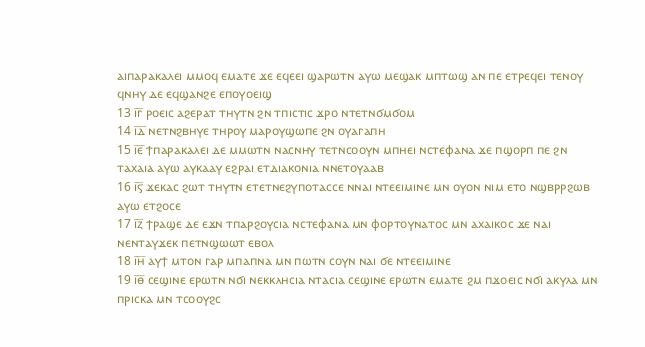ⲁⲓⲡⲁⲣⲁⲕⲁⲗⲉⲓ ⲙⲙⲟϥ ⲉⲙⲁⲧⲉ ϫⲉ ⲉϥⲉⲉⲓ ϣⲁⲣⲱⲧⲛ ⲁⲩⲱ ⲙⲉϣⲁⲕ ⲙⲡⲧⲱϣ ⲁⲛ ⲡⲉ ⲉⲧⲣⲉϥⲉⲓ ⲧⲉⲛⲟⲩ ϥⲛⲏⲩ ⲇⲉ ⲉϥϣⲁⲛϩⲉ ⲉⲡⲟⲩⲟⲉⲓϣ
13 ⲓ̅ⲅ̅ ⲣⲟⲉⲓⲥ ⲁϩⲉⲣⲁⲧ ⲧⲏⲩⲧⲛ ϩⲛ ⲧⲡⲓⲥⲧⲓⲥ ϫⲣⲟ ⲛⲧⲉⲧⲛϭⲙϭⲟⲙ
14 ⲓ̅ⲇ̅ ⲛⲉⲧⲛϩⲃⲏⲩⲉ ⲧⲏⲣⲟⲩ ⲙⲁⲣⲟⲩϣⲱⲡⲉ ϩⲛ ⲟⲩⲁⲅⲁⲡⲏ
15 ⲓ̅ⲉ̅ ϯⲡⲁⲣⲁⲕⲁⲗⲉⲓ ⲇⲉ ⲙⲙⲱⲧⲛ ⲛⲁⲥⲛⲏⲩ ⲧⲉⲧⲛⲥⲟⲟⲩⲛ ⲙⲡⲏⲉⲓ ⲛⲥⲧⲉⲫⲁⲛⲁ ϫⲉ ⲡϣⲟⲣⲡ ⲡⲉ ϩⲛ ⲧⲁⲭⲁⲓⲁ ⲁⲩⲱ ⲁⲩⲕⲁⲁⲩ ⲉϩⲣⲁⲓ ⲉⲧⲇⲓⲁⲕⲟⲛⲓⲁ ⲛⲛⲉⲧⲟⲩⲁⲁⲃ
16 ⲓ̅ⲋ̅ ϫⲉⲕⲁⲥ ϩⲱⲧ ⲧⲏⲩⲧⲛ ⲉⲧⲉⲧⲛⲉϩⲩⲡⲟⲧⲁⲥⲥⲉ ⲛⲛⲁⲓ ⲛⲧⲉⲉⲓⲙⲓⲛⲉ ⲙⲛ ⲟⲩⲟⲛ ⲛⲓⲙ ⲉⲧⲟ ⲛϣⲃⲣⲣϩⲱⲃ ⲁⲩⲱ ⲉⲧϩⲟⲥⲉ
17 ⲓ̅ⲍ̅ ϯⲣⲁϣⲉ ⲇⲉ ⲉϫⲛ ⲧⲡⲁⲣϩⲟⲩⲥⲓⲁ ⲛⲥⲧⲉⲫⲁⲛⲁ ⲙⲛ ⲫⲟⲣⲧⲟⲩⲛⲁⲧⲟⲥ ⲙⲛ ⲁⲭⲁⲓⲕⲟⲥ ϫⲉ ⲛⲁⲓ ⲛⲉⲛⲧⲁⲩϫⲉⲕ ⲡⲉⲧⲛϣⲱⲱⲧ ⲉⲃⲟⲗ
18 ⲓ̅ⲏ̅ ⲁⲩϯ ⲙⲧⲟⲛ ⲅⲁⲣ ⲙⲡⲁⲡⲛⲁ ⲙⲛ ⲡⲱⲧⲛ ⲥⲟⲩⲛ ⲛⲁⲓ ϭⲉ ⲛⲧⲉⲉⲓⲙⲓⲛⲉ
19 ⲓ̅ⲑ̅ ⲥⲉϣⲓⲛⲉ ⲉⲣⲱⲧⲛ ⲛϭⲓ ⲛⲉⲕⲕⲗⲏⲥⲓⲁ ⲛⲧⲁⲥⲓⲁ ⲥⲉϣⲓⲛⲉ ⲉⲣⲱⲧⲛ ⲉⲙⲁⲧⲉ ϩⲙ ⲡϫⲟⲉⲓⲥ ⲛϭⲓ ⲁⲕⲩⲗⲁ ⲙⲛ ⲡⲣⲓⲥⲕⲁ ⲙⲛ ⲧⲥⲟⲟⲩϩⲥ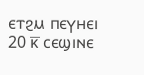ⲉⲧϩⲙ ⲡⲉⲩⲏⲉⲓ
20 ⲕ̅ ⲥⲉϣⲓⲛⲉ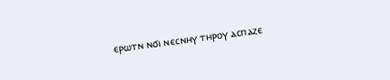ⲉⲣⲱⲧⲛ ⲛϭⲓ ⲛⲉⲥⲛⲏⲩ ⲧⲏⲣⲟⲩ ⲁⲥⲡⲁⲍⲉ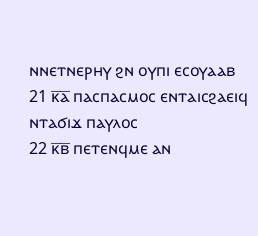ⲛⲛⲉⲧⲛⲉⲣⲏⲩ ϩⲛ ⲟⲩⲡⲓ ⲉⲥⲟⲩⲁⲁⲃ
21 ⲕ̅ⲁ̅ ⲡⲁⲥⲡⲁⲥⲙⲟⲥ ⲉⲛⲧⲁⲓⲥϩⲁⲉⲓϥ ⲛⲧⲁϭⲓϫ ⲡⲁⲩⲗⲟⲥ
22 ⲕ̅ⲃ̅ ⲡⲉⲧⲉⲛϥⲙⲉ ⲁⲛ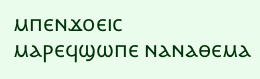ⲙⲡⲉⲛϫⲟⲉⲓⲥ ⲙⲁⲣⲉϥϣⲱⲡⲉ ⲛⲁⲛⲁⲑⲉⲙⲁ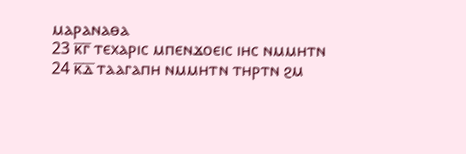ⲙⲁⲣⲁⲛⲁⲑⲁ
23 ⲕ̅ⲅ̅ ⲧⲉⲭⲁⲣⲓⲥ ⲙⲡⲉⲛϫⲟⲉⲓⲥ ⲓⲏⲥ ⲛⲙⲙⲏⲧⲛ
24 ⲕ̅ⲇ̅ ⲧⲁⲁⲅⲁⲡⲏ ⲛⲙⲙⲏⲧⲛ ⲧⲏⲣⲧⲛ ϩⲙ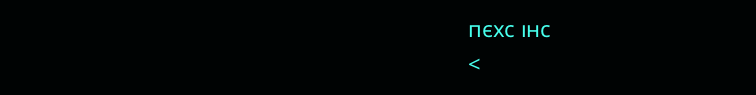ⲡⲉⲭⲥ ⲓⲏⲥ
<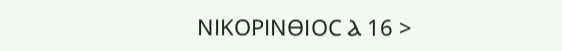ⲚⲒⲔⲞⲢⲒⲚⲐⲒⲞⲤ Ⲁ 16 >